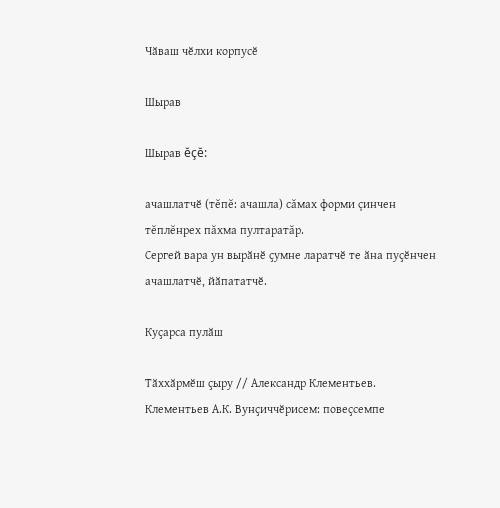Чӑваш чӗлхи корпусӗ

Шырав

Шырав ĕçĕ:

ачашлатчӗ (тĕпĕ: ачашла) сăмах форми çинчен тĕплĕнрех пăхма пултаратăр.
Сергей вара ун вырӑнӗ ҫумне ларатчӗ те ӑна пуҫӗнчен ачашлатчӗ, йӑпататчӗ.

Куҫарса пулӑш

Тӑххӑрмӗш ҫыру // Александр Клементьев. Клементьев А.К. Вунҫиччӗрисем: повеҫсемпе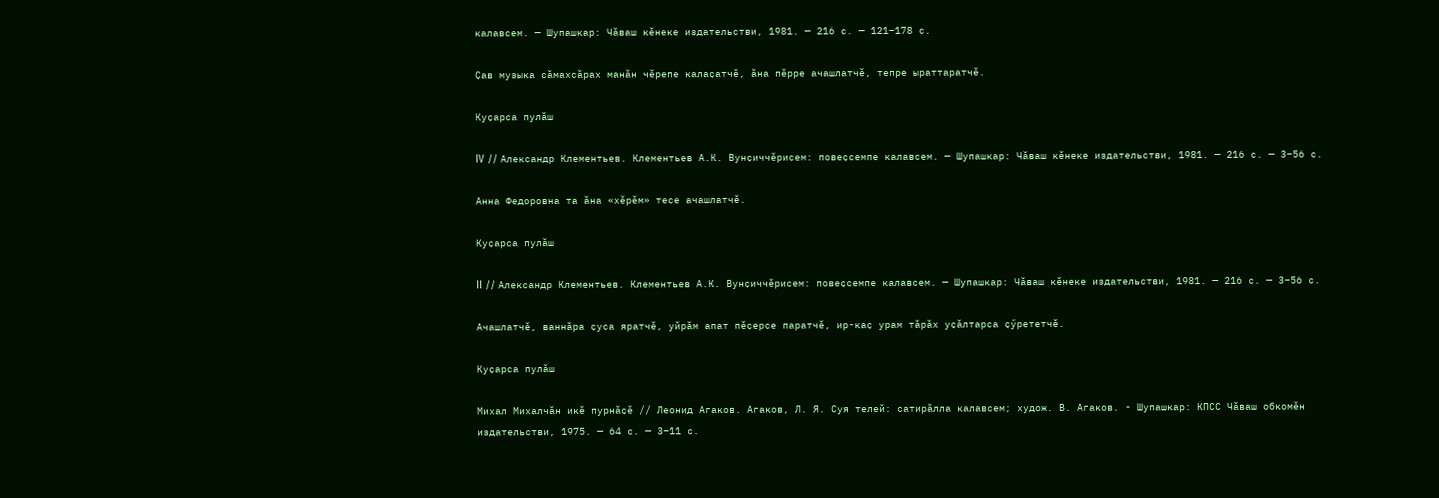калавсем. — Шупашкар: Чӑваш кӗнеке издательстви, 1981. — 216 с. — 121–178 с.

Ҫав музыка сӑмахсӑрах манӑн чӗрепе калаҫатчӗ, ӑна пӗрре ачашлатчӗ, тепре ыраттаратчӗ.

Куҫарса пулӑш

IV // Александр Клементьев. Клементьев А.К. Вунҫиччӗрисем: повеҫсемпе калавсем. — Шупашкар: Чӑваш кӗнеке издательстви, 1981. — 216 с. — 3–56 с.

Анна Федоровна та ӑна «хӗрӗм» тесе ачашлатчӗ.

Куҫарса пулӑш

II // Александр Клементьев. Клементьев А.К. Вунҫиччӗрисем: повеҫсемпе калавсем. — Шупашкар: Чӑваш кӗнеке издательстви, 1981. — 216 с. — 3–56 с.

Ачашлатчӗ, ваннӑра ҫуса яратчӗ, уйрӑм апат пӗҫерсе паратчӗ, ир-каҫ урам тӑрӑх уҫӑлтарса ҫӳрететчӗ.

Куҫарса пулӑш

Михал Михалчӑн икӗ пурнӑҫӗ // Леонид Агаков. Агаков, Л. Я. Суя телей: сатирӑлла калавсем; худож. В. Агаков. - Шупашкар: КПСС Чӑваш обкомӗн издательстви, 1975. — 64 с. — 3–11 с.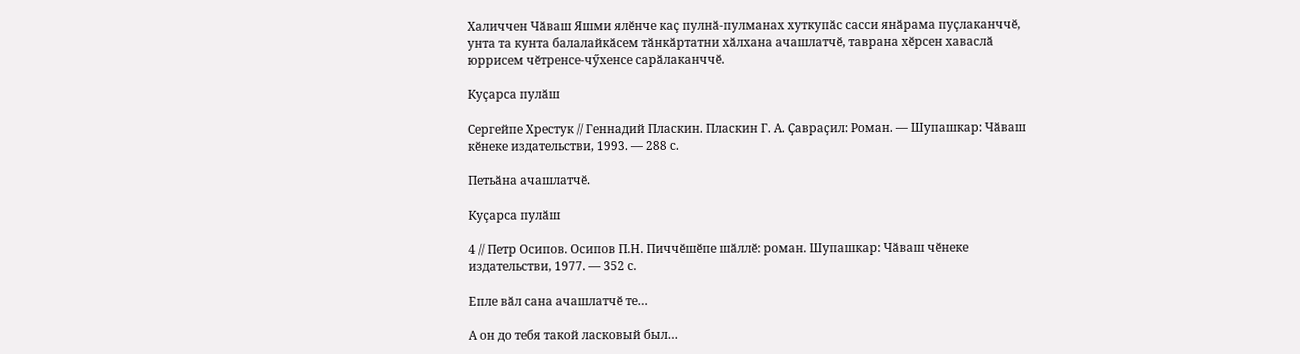Халиччен Чӑваш Яшми ялӗнче каҫ пулнӑ-пулманах хуткупӑс сасси янӑрама пуҫлаканччӗ, унта та кунта балалайкӑсем тӑнкӑртатни хӑлхана ачашлатчӗ, таврана хӗрсен хаваслӑ юррисем чӗтренсе-чӳхенсе сарӑлаканччӗ.

Куҫарса пулӑш

Сергейпе Хрестук // Геннадий Пласкин. Пласкин Г. А. Ҫавраҫил: Роман. — Шупашкар: Чӑваш кӗнеке издательстви, 1993. — 288 с.

Петьӑна ачашлатчӗ.

Куҫарса пулӑш

4 // Петр Осипов. Осипов П.Н. Пиччӗшӗпе шӑллӗ: роман. Шупашкар: Чӑваш чӗнеке издательстви, 1977. — 352 с.

Епле вӑл сана ачашлатчӗ те…

А он до тебя такой ласковый был…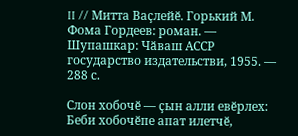II // Митта Ваҫлейӗ. Горький М. Фома Гордеев: роман. — Шупашкар: Чӑваш АССР государство издательстви, 1955. — 288 с.

Слон хобочӗ — ҫын алли евӗрлех: Беби хобочӗпе апат илетчӗ,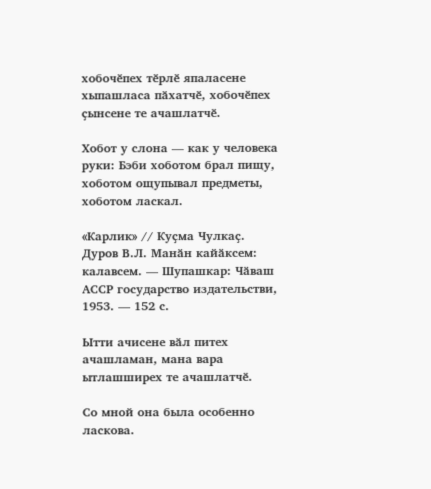хобочӗпех тӗрлӗ япаласене хыпашласа пӑхатчӗ, хобочӗпех ҫынсене те ачашлатчӗ.

Хобот у слона — как у человека руки: Бэби хоботом брал пищу, хоботом ощупывал предметы, хоботом ласкал.

«Карлик» // Куҫма Чулкаҫ. Дуров В.Л. Манӑн кайӑксем: калавсем. — Шупашкар: Чӑваш АССР государство издательстви, 1953. — 152 с.

Ытти ачисене вӑл питех ачашламан, мана вара ытлашширех те ачашлатчӗ.

Со мной она была особенно ласкова.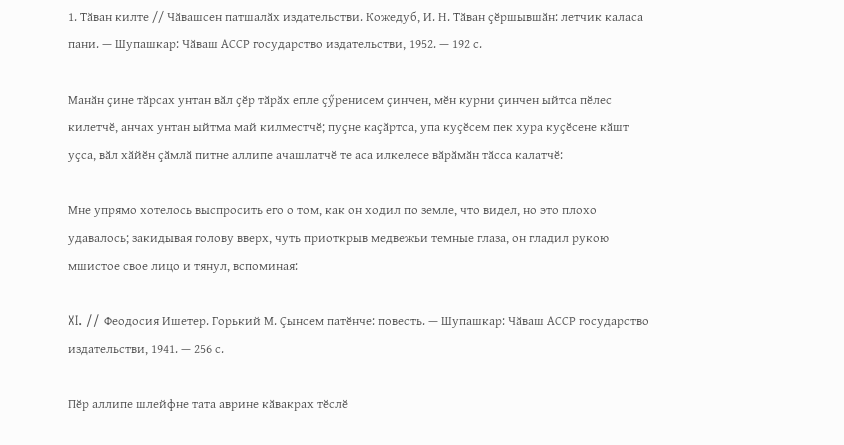1. Тӑван килте // Чӑвашсен патшалӑх издательстви. Кожедуб, И. Н. Тӑван ҫӗршывшӑн: летчик каласа пани. — Шупашкар: Чӑваш АССР государство издательстви, 1952. — 192 с.

Манӑн ҫине тӑрсах унтан вӑл ҫӗр тӑрӑх епле ҫӳренисем ҫинчен, мӗн курни ҫинчен ыйтса пӗлес килетчӗ, анчах унтан ыйтма май килместчӗ; пуҫне каҫӑртса, упа куҫӗсем пек хура куҫӗсене кӑшт уҫса, вӑл хӑйӗн ҫӑмлӑ питне аллипе ачашлатчӗ те аса илкелесе вӑрӑмӑн тӑсса калатчӗ:

Мне упрямо хотелось выспросить его о том, как он ходил по земле, что видел, но это плохо удавалось; закидывая голову вверх, чуть приоткрыв медвежьи темные глаза, он гладил рукою мшистое свое лицо и тянул, вспоминая:

XI. // Феодосия Ишетер. Горький М. Ҫынсем патӗнче: повесть. — Шупашкар: Чӑваш АССР государство издательстви, 1941. — 256 с.

Пӗр аллипе шлейфне тата аврине кӑвакрах тӗслӗ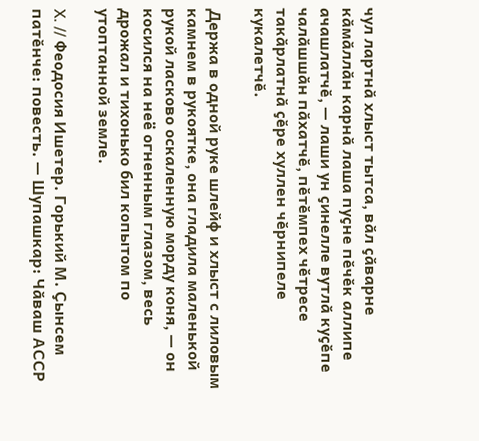чул лартнӑ хлыст тытса, вӑл ҫӑварне кӑмӑллӑн карнӑ лаша пуҫне пӗчӗк аллипе ачашлатчӗ, — лаши ун ҫинелле вутлӑ куҫӗпе чалӑшшӑн пӑхатчӗ, пӗтӗмпех чӗтресе такӑрлатнӑ ҫӗре хуллен чӗрнипеле кукалетчӗ.

Держа в одной руке шлейф и хлыст с лиловым камнем в рукоятке, она гладила маленькой рукой ласково оскаленную морду коня, — он косился на неё огненным глазом, весь дрожал и тихонько бил копытом по утоптанной земле.

X. // Феодосия Ишетер. Горький М. Ҫынсем патӗнче: повесть. — Шупашкар: Чӑваш АССР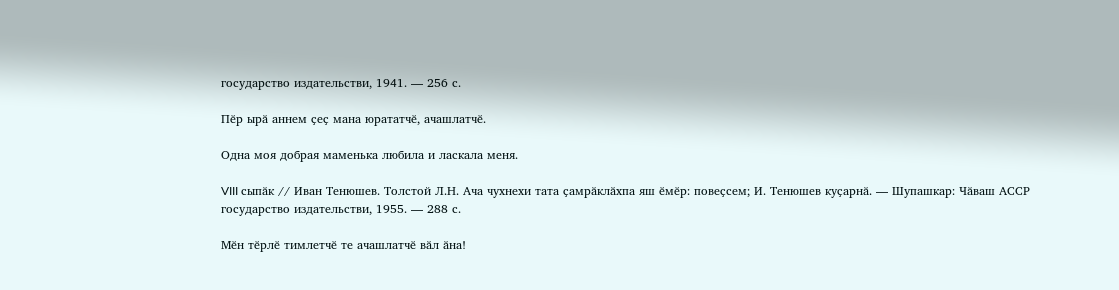государство издательстви, 1941. — 256 с.

Пӗр ырӑ аннем ҫеҫ мана юрататчӗ, ачашлатчӗ.

Одна моя добрая маменька любила и ласкала меня.

VIII сыпӑк // Иван Тенюшев. Толстой Л.Н. Ача чухнехи тата ҫамрӑклӑхпа яш ӗмӗр: повеҫсем; И. Тенюшев куҫарнӑ. — Шупашкар: Чӑваш АССР государство издательстви, 1955. — 288 с.

Мӗн тӗрлӗ тимлетчӗ те ачашлатчӗ вӑл ӑна!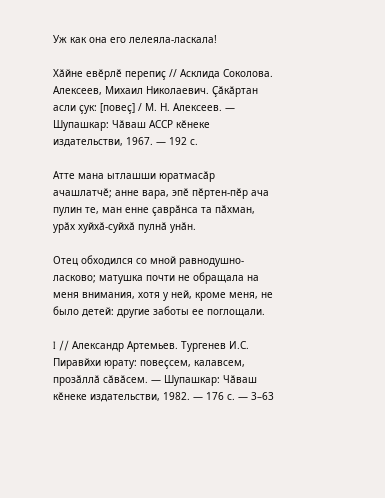Уж как она его лелеяла-ласкала!

Хӑйне евӗрлӗ перепиҫ // Асклида Соколова. Алексеев, Михаил Николаевич. Ҫӑкӑртан асли ҫук: [повеҫ] / М. Н. Алексеев. — Шупашкар: Чӑваш АССР кӗнеке издательстви, 1967. — 192 с.

Атте мана ытлашши юратмасӑр ачашлатчӗ; анне вара, эпӗ пӗртен-пӗр ача пулин те, ман енне ҫаврӑнса та пӑхман, урӑх хуйхӑ-суйхӑ пулнӑ унӑн.

Отец обходился со мной равнодушно-ласково; матушка почти не обращала на меня внимания, хотя у ней, кроме меня, не было детей: другие заботы ее поглощали.

I // Александр Артемьев. Тургенев И.С. Пиравйхи юрату: повеҫсем, калавсем, прозӑллӑ сӑвӑсем. — Шупашкар: Чӑваш кӗнеке издательстви, 1982. — 176 с. — 3–63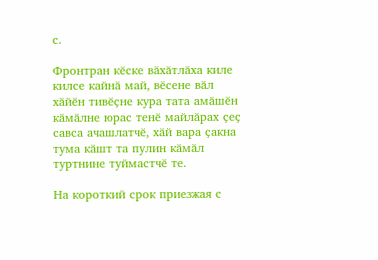с.

Фронтран кӗске вӑхӑтлӑха киле килсе кайнӑ май, вӗсене вӑл хӑйӗн тивӗҫне кура тата амӑшӗн кӑмӑлне юрас тенӗ майлӑрах ҫеҫ савса ачашлатчӗ, хӑй вара ҫакна тума кӑшт та пулин кӑмӑл туртнине туймастчӗ те.

На короткий срок приезжая с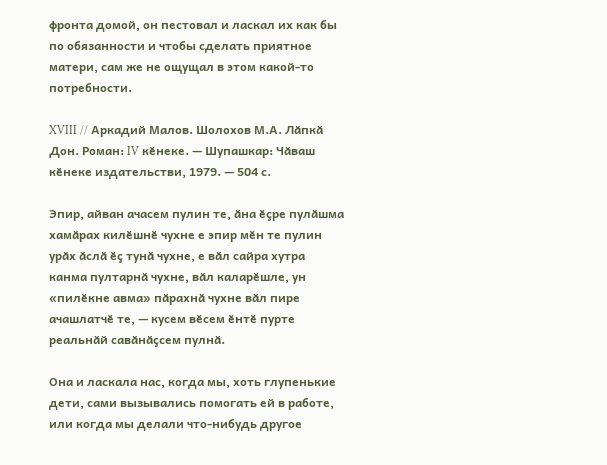фронта домой, он пестовал и ласкал их как бы по обязанности и чтобы сделать приятное матери, сам же не ощущал в этом какой-то потребности.

XVIII // Аркадий Малов. Шолохов М.А. Лӑпкӑ Дон. Роман: IV кӗнеке. — Шупашкар: Чӑваш кӗнеке издательстви, 1979. — 504 с.

Эпир, айван ачасем пулин те, ӑна ӗҫре пулӑшма хамӑрах килӗшнӗ чухне е эпир мӗн те пулин урӑх ӑслӑ ӗҫ тунӑ чухне, е вӑл сайра хутра канма пултарнӑ чухне, вӑл каларӗшле, ун «пилӗкне авма» пӑрахнӑ чухне вӑл пире ачашлатчӗ те, — кусем вӗсем ӗнтӗ пурте реальнӑй савӑнӑҫсем пулнӑ.

Она и ласкала нас, когда мы, хоть глупенькие дети, сами вызывались помогать ей в работе, или когда мы делали что-нибудь другое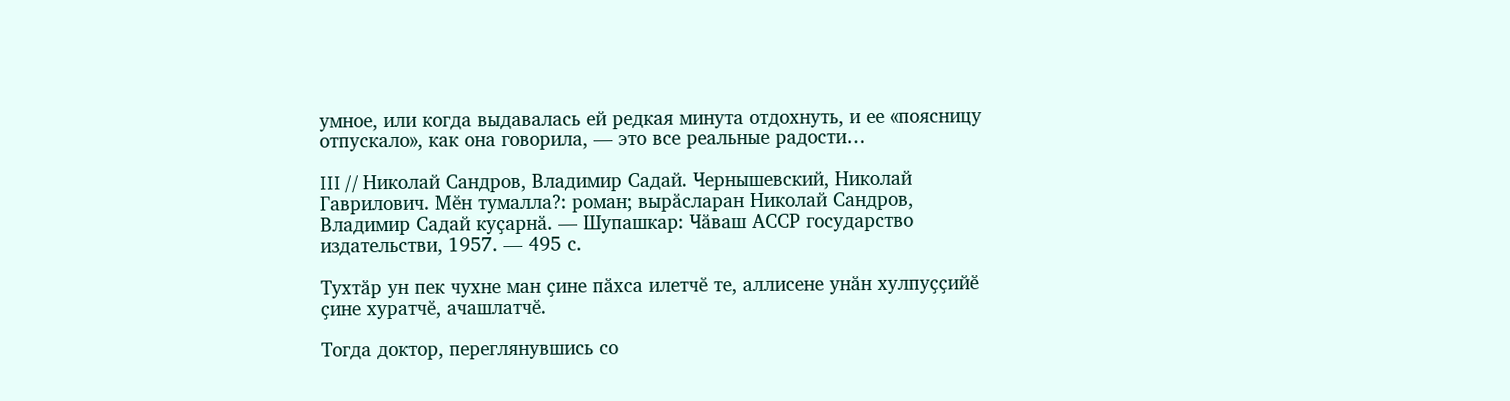умное, или когда выдавалась ей редкая минута отдохнуть, и ее «поясницу отпускало», как она говорила, — это все реальные радости…

III // Николай Сандров, Владимир Садай. Чернышевский, Николай Гаврилович. Мӗн тумалла?: роман; вырӑсларан Николай Сандров, Владимир Садай куҫарнӑ. — Шупашкар: Чӑваш АССР государство издательстви, 1957. — 495 с.

Тухтӑр ун пек чухне ман ҫине пӑхса илетчӗ те, аллисене унӑн хулпуҫҫийӗ ҫине хуратчӗ, ачашлатчӗ.

Тогда доктор, переглянувшись со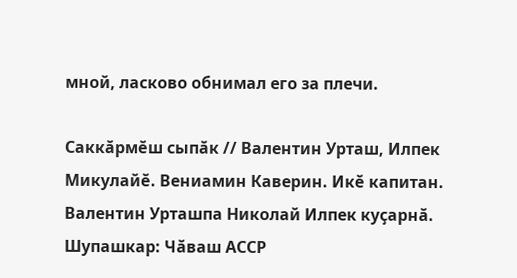мной, ласково обнимал его за плечи.

Саккӑрмӗш сыпӑк // Валентин Урташ, Илпек Микулайӗ. Вениамин Каверин. Икӗ капитан. Валентин Урташпа Николай Илпек куҫарнӑ. Шупашкар: Чӑваш АССР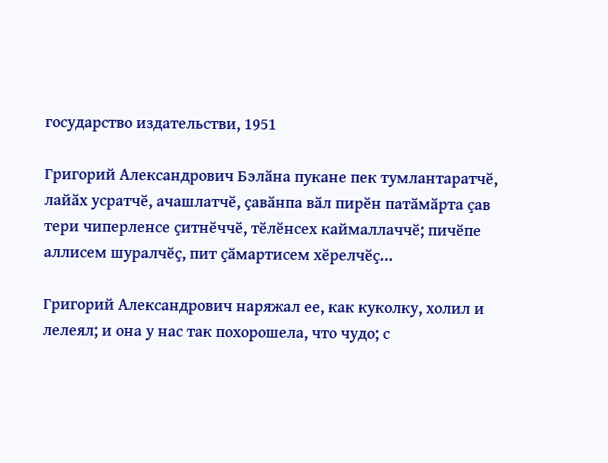государство издательстви, 1951

Григорий Александрович Бэлӑна пукане пек тумлантаратчӗ, лайӑх усратчӗ, ачашлатчӗ, ҫавӑнпа вӑл пирӗн патӑмӑрта ҫав тери чиперленсе ҫитнӗччӗ, тӗлӗнсех каймаллаччӗ; пичӗпе аллисем шуралчӗҫ, пит ҫӑмартисем хӗрелчӗҫ…

Григорий Александрович наряжал ее, как куколку, холил и лелеял; и она у нас так похорошела, что чудо; с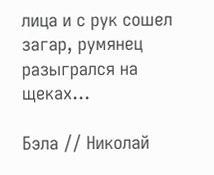лица и с рук сошел загар, румянец разыгрался на щеках…

Бэла // Николай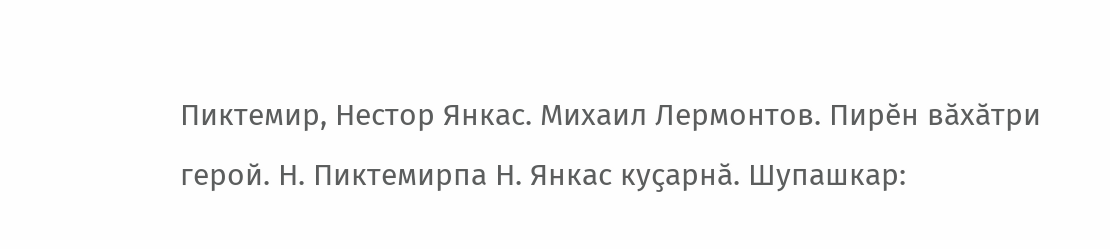Пиктемир, Нестор Янкас. Михаил Лермонтов. Пирӗн вӑхӑтри герой. Н. Пиктемирпа Н. Янкас куҫарнӑ. Шупашкар: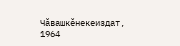Чӑвашкӗнекеиздат, 1964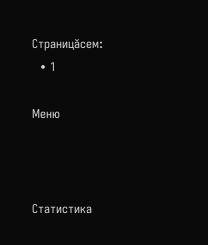Страницăсем:
  • 1

Меню



Статистика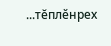...тĕплӗнрех